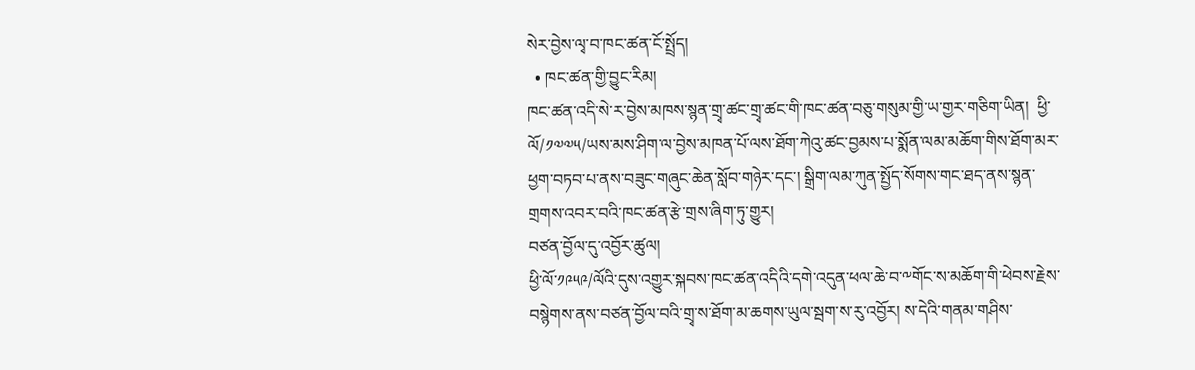སེར་བྱེས་ལྭ་བ་ཁང་ཚན་ངོ་སྤྲོད།
  • ཁང་ཚན་གྱི་བྱུང་རིམ།
ཁང་ཚན་འདི་སེ་ར་བྱེས་མཁས་སྙན་གྲྭ་ཚང་གྲྭ་ཚང་གི་ཁང་ཚན་བཅུ་གསུམ་གྱི་ཡ་གྱར་གཅིག་ཡིན།  ཕྱི་ལོ/༡༧༧༥/ཡས་མས་ཤིག་ལ་བྱེས་མཁན་པོ་ལས་ཐོག་ཀེའུ་ཚང་བྱམས་པ་སྨོན་ལམ་མཆོག་གིས་ཐོག་མར་ཕྱག་བཏབ་པ་ནས་བཟུང་གཞུང་ཆེན་སློབ་གཉེར་དང་། སྒྲིག་ལམ་ཀུན་སྤྱོད་སོགས་གང་ཐད་ནས་སྙན་གྲགས་འབར་བའི་ཁང་ཚན་རྩེ་གྲས་ཞིག་ཏུ་གྱུར།
བཙན་བྱོལ་དུ་འབྱོར་ཚུལ།
ཕྱི་ལོ་༡༩༥༩/ལོའི་དུས་འགྱུར་སྐབས་ཁང་ཚན་འདིའི་དགེ་འདུན་ཕལ་ཆེ་བ་༸གོང་ས་མཆོག་གི་ཕེབས་རྗེས་བསྙེགས་ནས་བཙན་བྱོལ་བའི་གྲྭ་ས་ཐོག་མ་ཆགས་ཡུལ་སྦག་ས་རུ་འབྱོར། ས་དེའི་གནམ་གཤིས་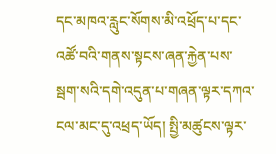དང་མཁའ་རླུང་སོགས་མི་འཕྲོད་པ་དང་འཚོ་བའི་གནས་སྟངས་ཞན་རྐྱེན་པས་སྦག་སའི་དགེ་འདུན་པ་གཞན་ལྟར་དཀའ་ངལ་མང་དུ་འཕྲད་ཡོད། སྤྱི་མཚུངས་ལྟར་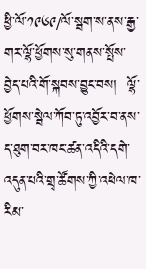ཕྱི་ལོ་༡༩༦༩/ལོ་སྦག་ས་ནས་རྒྱ་གར་ལྷོ་ཕྱོགས་སུ་གནས་སྤོས་བྱེད་པའི་གོ་སྐབས་བྱུང་བས།  ལྷོ་ཕྱོགས་སྦེལ་ཀོབ་ཏུ་འབྱོར་བ་ནས་ད་ཐུག་བར་ཁང་ཚན་འདིའི་དགེ་འདུན་པའི་གྲྭ་ཚོགས་ཀྱི་འཕེལ་ཁ་རིམ་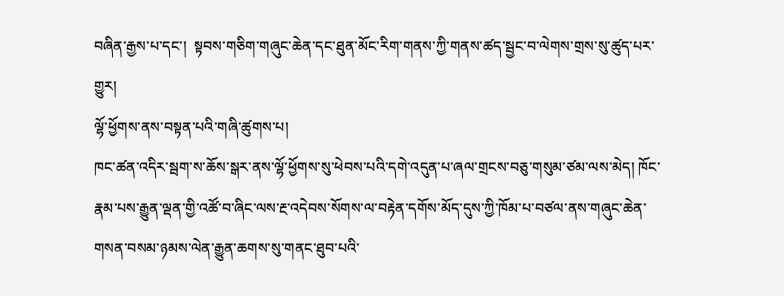བཞིན་རྒྱས་པ་དང་།  སྟབས་གཅིག་གཞུང་ཆེན་དང་ཐུན་མོང་རིག་གནས་ཀྱི་གནས་ཚད་སྦྱང་བ་ལེགས་གྲས་སུ་ཚུད་པར་གྱུར།
ལྷོ་ཕྱོགས་ནས་བསྟན་པའི་གཞི་ཚུགས་པ།
ཁང་ཚན་འདིར་སྦག་ས་ཆོས་སྒར་ནས་ལྷོ་ཕྱོགས་སུ་ཕེབས་པའི་དགེ་འདུན་པ་ཞལ་གྲངས་བཅུ་གསུམ་ཙམ་ལས་མེད། ཁོང་རྣམ་པས་རྒྱུན་ལྡན་གྱི་འཚོ་བ་ཞིང་ལས་རྔ་འདེབས་སོགས་ལ་བརྟེན་དགོས་མོད་དུས་ཀྱི་ཁོམ་པ་བཙལ་ནས་གཞུང་ཆེན་གསན་བསམ་ཉམས་ལེན་རྒྱུན་ཆགས་སུ་གནང་ཐུབ་པའི་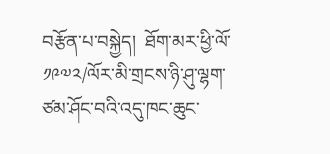བརྩོན་པ་བསྐྱེད།  ཐོག་མར་ཕྱི་ལོ་༡༩༧༢/ལོར་མི་གྲངས་ཉི་ཤུ་ལྷག་ཙམ་ཤོང་བའི་འདུ་ཁང་ཆུང་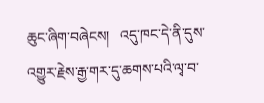ཆུང་ཞིག་བཞེངས།   འདུ་ཁང་དེ་ནི་དུས་འགྱུར་རྗེས་རྒྱ་གར་དུ་ཆགས་པའི་ལྭ་བ་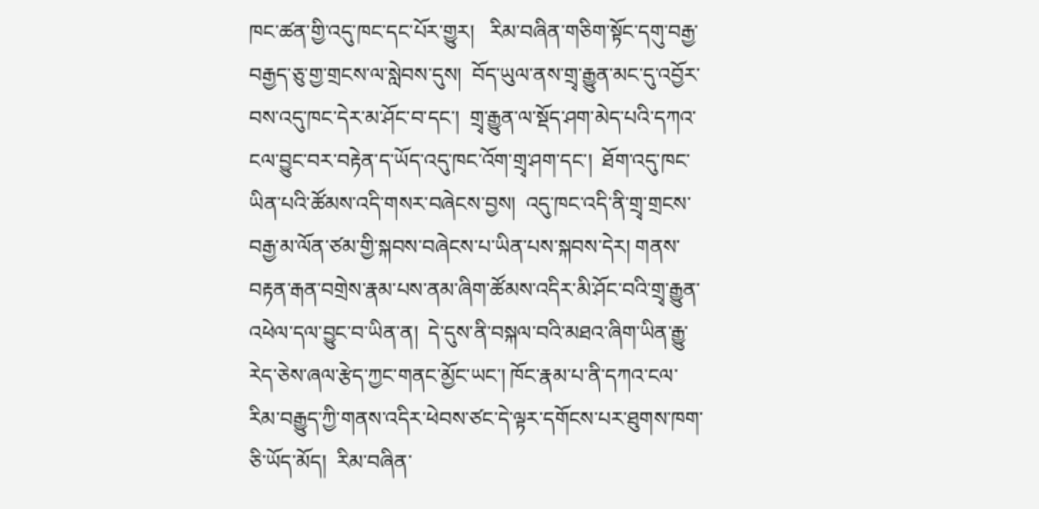ཁང་ཚན་གྱི་འདུ་ཁང་དང་པོར་གྱུར།   རིམ་བཞིན་གཅིག་སྟོང་དགུ་བརྒྱ་བརྒྱད་ཅུ་གྱ་གྲངས་ལ་སླེབས་དུས།  བོད་ཡུལ་ནས་གྲྭ་རྒྱུན་མང་དུ་འབྱོར་བས་འདུ་ཁང་དེར་མ་ཤོང་བ་དང་།  གྲྭ་རྒྱུན་ལ་སྡོད་ཤག་མེད་པའི་དཀའ་ངལ་བྱུང་བར་བརྟེན་ད་ཡོད་འདུ་ཁང་འོག་གྲྭ་ཤག་དང་།  ཐོག་འདུ་ཁང་ཡིན་པའི་ཚོམས་འདི་གསར་བཞེངས་བྱས།  འདུ་ཁང་འདི་ནི་གྲྭ་གྲངས་བརྒྱ་མ་ལོན་ཙམ་གྱི་སྐབས་བཞེངས་པ་ཡིན་པས་སྐབས་དེར། གནས་བརྟན་རྒན་བགྲེས་རྣམ་པས་ནམ་ཞིག་ཚོམས་འདིར་མི་ཤོང་བའི་གྲྭ་རྒྱུན་འཕེལ་དལ་བྱུང་བ་ཡིན་ན།  དེ་དུས་ནི་བསྐལ་བའི་མཐའ་ཞིག་ཡིན་རྒྱུ་རེད་ཅེས་ཞལ་རྩེད་ཀྱང་གནང་མྱོང་ཡང་། ཁོང་རྣམ་པ་ནི་དཀའ་ངལ་རིམ་བརྒྱུད་ཀྱི་གནས་འདིར་ཕེབས་ཙང་དེ་ལྟར་དགོངས་པར་ཐུགས་ཁག་ཅི་ཡོད་མོད།  རིམ་བཞིན་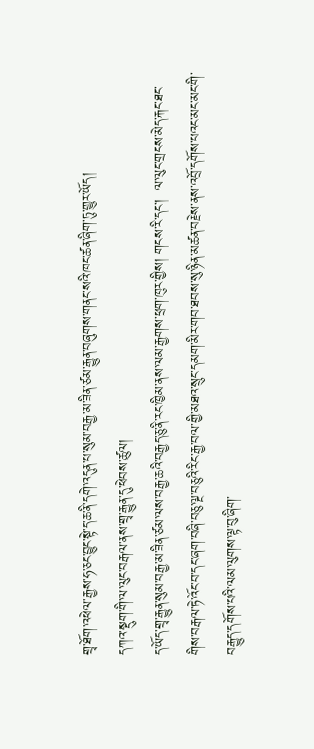གྲྭ་ཐོག་འཕེལ་རྒྱས་ཧ་ཅང་བྱུང་སྟེ་ད་ཆ་ནི་དགེ་འདུན་པ་སུམ་བརྒྱ་མ་ཟིན་ཙམ་རྒྱུན་བཞུགས་གནང་སའི་ཁང་ཚན་ཞིག་ཏུ་གྱུར་ཡོད།
དཀའ་སྡུག་གི་ལ་ལུང་བརྒལ་ནས་གྲྭ་རྒྱུན་དུ་ཕེབས་ཚུལ།
ད་ཡོད་གྲྭ་རྒྱུན་སུམ་བརྒྱ་མ་ཟིན་ཙམ་ལས་བརྒྱ་ཆའི་བརྒྱད་ཅུ་ནི་རང་ཁྱིམ་ནས་ལམ་རྒྱགས་ཕྲག་ཁུར་གྱིས། གངས་རི་དང་།  ལ་ལུང་གྲངས་མེད་རྐང་ཐང་གིས་བརྒལ་ཏེ་འོང་བ་དང་ཞག་བཞི་བཅུ་ལྔ་བཅུའི་རིང་རྒྱ་བལ་གྱི་མཐའ་སྲུང་དམག་མིར་གབ་ཐབས་སུ་ཉིན་མཚན་བརྗེས་ནས་འབྲོ་དགོས་པའང་མང་མང་གི་བརྒྱུད་དགོས་པའི་ལམ་ལུགས་ལྟ་བུ་ཞིག་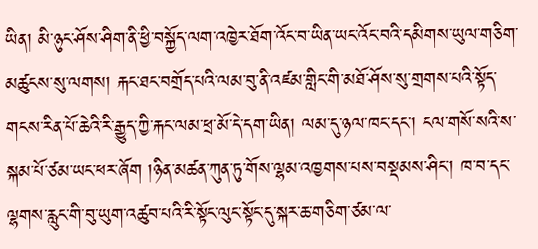ཡིན། མི་ཉུང་ཤོས་ཤིག་ནི་ཕྱི་བསྐྱོད་ལག་འཁྱེར་ཐོག་འོང་བ་ཡིན་ཡང་འོང་བའི་དམིགས་ཡུལ་གཅིག་མཚུངས་སུ་ལགས། རྐང་ཐང་བགྲོད་པའི་ལམ་བུ་ནི་འཛམ་གླིང་གི་མཐོ་ཤོས་སུ་གྲགས་པའི་སྟོད་གངས་རིན་པོ་ཆེའི་རི་རྒྱུད་ཀྱི་རྐང་ལམ་ཕྲ་མོ་དེ་དག་ཡིན། ལམ་དུ་ཉལ་ཁང་དང་། ངལ་གསོ་སའི་ས་སྐམ་པོ་ཙམ་ཡང་ཕར་ཞོག །ཉིན་མཚན་ཀུན་ཏུ་གོས་ལྷམ་འཁྱགས་པས་བསྡམས་ཤིང་། ཁ་བ་དང་ལྷགས་རླུང་གི་བུ་ཡུག་འཚུབ་པའི་རི་སྟོང་ལུང་སྟོང་དུ་སྐར་ཆ་གཅིག་ཙམ་ལ་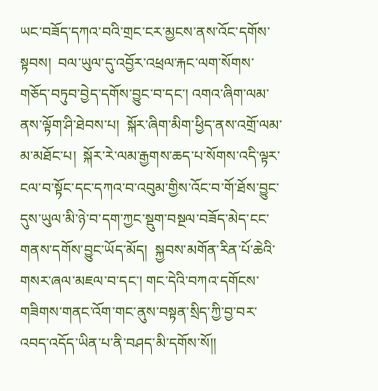ཡང་བཟོད་དཀའ་བའི་གྲང་ངར་མྱངས་ནས་འོང་དགོས་སྟབས།  བལ་ཡུལ་དུ་འབྱོར་འཕྲལ་རྐང་ལག་སོགས་གཅོད་བཏུབ་བྱེད་དགོས་བྱུང་བ་དང་། འགའ་ཞིག་ལམ་ནས་ལྟོག་ཤི་ཐེབས་པ།  སྐོར་ཞིག་མིག་ཕྱིད་ནས་འགྲོ་ལམ་མ་མཐོང་པ།  སྐོར་རེ་ལམ་རྒྱགས་ཆད་པ་སོགས་འདི་ལྟར་ངལ་བ་སྟོང་དང་དཀའ་བ་འབུམ་གྱིས་འོང་བ་གོ་ཐོས་བྱུང་དུས་ཡུལ་མི་ཉེ་བ་དག་ཀྱང་སྡུག་བསྔལ་བཟོད་མེད་ངང་གནས་དགོས་བྱུང་ཡོད་མོད།  སྐྱབས་མགོན་རིན་པོ་ཆེའི་གསར་ཞལ་མཇལ་བ་དང་། གང་དེའི་བཀའ་དགོངས་གཟིགས་གནང་འོག་གང་ནུས་བསྟན་སྲིད་ཀྱི་བྱ་བར་འབད་འདོད་ཡིན་པ་ནི་བཤད་མི་དགོས་སོ།།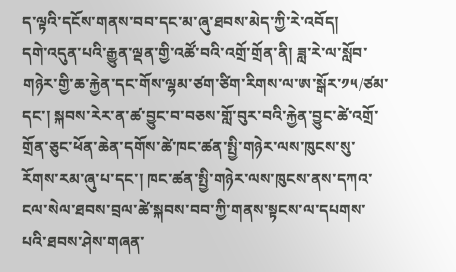ད་ལྟའི་དངོས་གནས་བབ་དང་མ་ཞུ་ཐབས་མེད་ཀྱི་རེ་འབོད།
དགེ་འདུན་པའི་རྒྱུན་ལྡན་གྱི་འཚོ་བའི་འགྲོ་གྲོན་ནི། ཟླ་རེ་ལ་སློབ་གཉེར་གྱི་ཆ་རྐྱེན་དང་གོས་ལྷམ་ཙག་ཙིག་རིགས་ལ་ཨ་སྒོར་༡༥/ཙམ་དང་། སྐབས་རེར་ན་ཚ་བྱུང་བ་བཅས་གློ་བུར་བའི་རྐྱེན་བྱུང་ཚེ་འགྲོ་གྲོན་ཅུང་ཕོན་ཆེན་དགོས་ཚེ་ཁང་ཚན་སྤྱི་གཉེར་ལས་ཁུངས་སུ་རོགས་རམ་ཞུ་པ་དང་། ཁང་ཚན་སྤྱི་གཉེར་ལས་ཁུངས་ནས་དཀའ་ངལ་སེལ་ཐབས་བྲལ་ཚེ་སྐབས་བབ་ཀྱི་གནས་སྟངས་ལ་དཔགས་པའི་ཐབས་ཤེས་གཞན་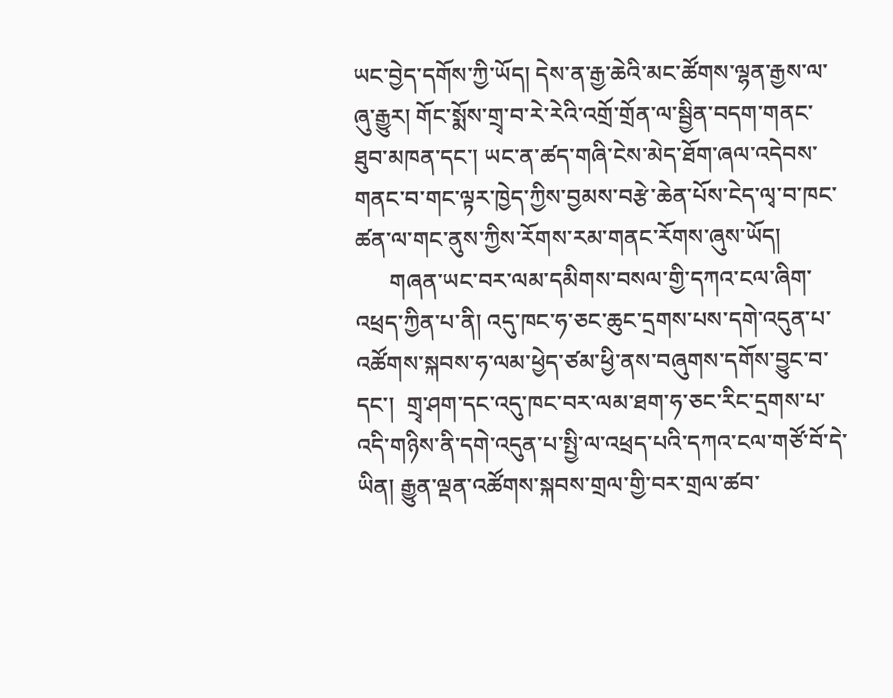ཡང་བྱེད་དགོས་ཀྱི་ཡོད། དེས་ན་རྒྱ་ཆེའི་མང་ཚོགས་ལྷན་རྒྱས་ལ་ཞུ་རྒྱུར། གོང་སྨོས་གྲྭ་བ་རེ་རེའི་འགྲོ་གྲོན་ལ་སྦྱིན་བདག་གནང་ཐུབ་མཁན་དང་། ཡང་ན་ཚད་གཞི་ངེས་མེད་ཐོག་ཞལ་འདེབས་གནང་བ་གང་ལྟར་ཁྱེད་ཀྱིས་བྱམས་བརྩེ་ཆེན་པོས་ངེད་ལྭ་བ་ཁང་ཚན་ལ་གང་ནུས་ཀྱིས་རོགས་རམ་གནང་རོགས་ཞུས་ཡོད།
      གཞན་ཡང་བར་ལམ་དམིགས་བསལ་གྱི་དཀའ་ངལ་ཞིག་འཕྲད་ཀྱིན་པ་ནི། འདུ་ཁང་ཧ་ཅང་ཆུང་དྲགས་པས་དགེ་འདུན་པ་འཚོགས་སྐབས་ཧ་ལམ་ཕྱེད་ཙམ་ཕྱི་ནས་བཞུགས་དགོས་བྱུང་བ་དང་།  གྲྭ་ཤག་དང་འདུ་ཁང་བར་ལམ་ཐག་ཧ་ཅང་རིང་དྲགས་པ་འདི་གཉིས་ནི་དགེ་འདུན་པ་སྤྱི་ལ་འཕྲད་པའི་དཀའ་ངལ་གཙོ་བོ་དེ་ཡིན། རྒྱུན་ལྡན་འཚོགས་སྐབས་གྲལ་གྱི་བར་གྲལ་ཚབ་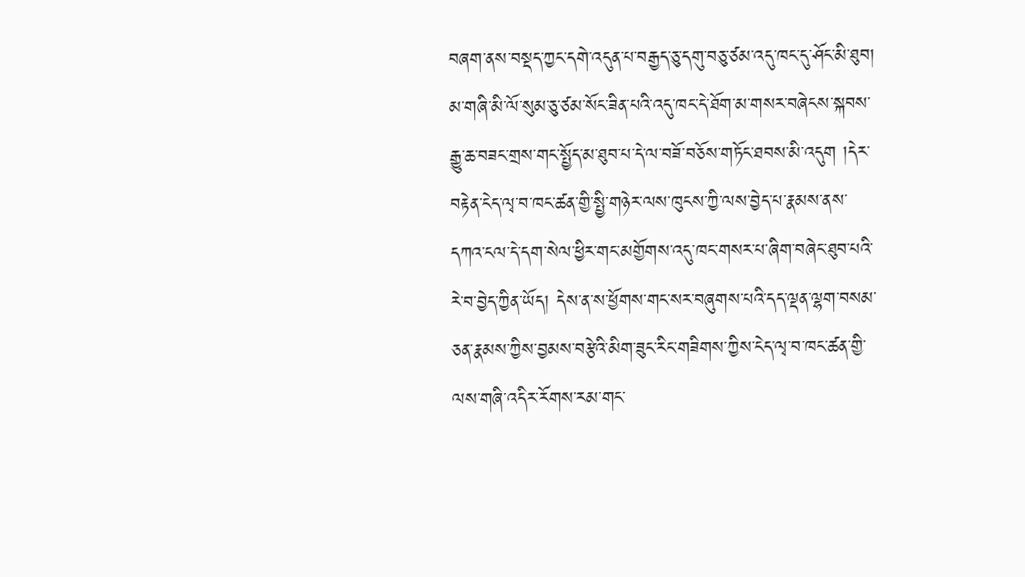བཞག་ནས་བསྡད་ཀྱང་དགེ་འདུན་པ་བརྒྱད་ཅུ་དགུ་བཅུ་ཙམ་འདུ་ཁང་དུ་ཤོང་མི་ཐུབ།  མ་གཞི་མི་ལོ་སུམ་ཅུ་ཙམ་སོང་ཟིན་པའི་འདུ་ཁང་དེ་ཐོག་མ་གསར་བཞེངས་སྐབས་རྒྱུ་ཆ་བཟང་གྲས་གང་སྤྱོད་མ་ཐུབ་པ་དེ་ལ་བཟོ་བཅོས་གཏོང་ཐབས་མི་འདུག །དེར་བརྟེན་ངེད་ལྭ་བ་ཁང་ཚན་གྱི་སྤྱི་གཉེར་ལས་ཁུངས་ཀྱི་ལས་བྱེད་པ་རྣམས་ནས་དཀའ་ངལ་དེ་དག་སེལ་ཕྱིར་གང་མགྱོགས་འདུ་ཁང་གསར་པ་ཞིག་བཞེང་ཐུབ་པའི་རེ་བ་བྱེད་ཀྱིན་ཡོད། དེས་ན་ས་ཕྱོགས་གང་སར་བཞུགས་པའི་དད་ལྡན་ལྷག་བསམ་ཅན་རྣམས་ཀྱིས་བྱམས་བརྩེའི་མིག་ཟུང་རིང་གཟིགས་ཀྱིས་ངེད་ལྭ་བ་ཁང་ཚན་གྱི་ལས་གཞི་འདིར་རོགས་རམ་གང་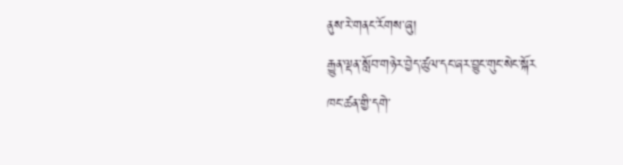ནུས་རེ་གནང་རོགས་ཞུ།
རྒྱུན་ལྡན་སློབ་གཉེར་བྱེད་ཚུལ་དང་ཞར་བྱུང་གུང་སེང་སྐོར
ཁང་ཚན་གྱི་དགེ་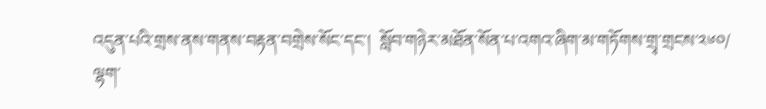འདུན་པའི་གྲས་ནས་གནས་བརྟན་བགྲེས་སོང་དང་།  སློབ་གཉེར་མཐོན་སོན་པ་འགའ་ཞིག་མ་གཏོགས་གྲྭ་གྲངས་༢༦༠/ ལྷག་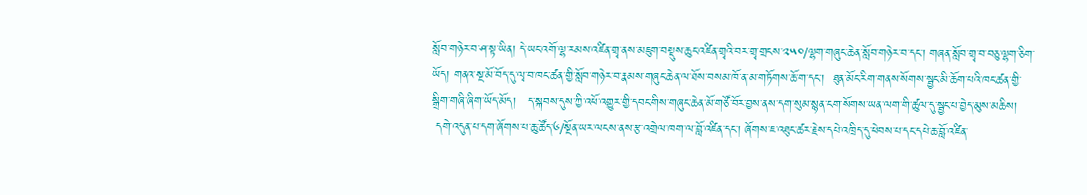སློབ་གཉེར་བ་ཤ་སྟ་ཡིན། དེ་ཡང་འགོ་ལྷ་རམས་འཛིན་གྲྭ་ནས་མཇུག་བསྡུས་ཆུང་འཛིན་གྲྭའི་བར་གྲྭ་གྲངས་༢༥༠/ལྷག་གཞུང་ཆེན་སློབ་གཉེར་བ་དང་། གཞན་སློབ་གྲྭ་བ་བཅུ་ལྷག་ཅིག་ཡོད། གནའ་སྔ་མོ་བོད་དུ་ལྭ་བ་ཁང་ཚན་གྱི་སློབ་གཉེར་བ་རྣམས་གཞུང་ཆེན་ལ་ཐོས་བསམ་ཁོ་ན་མ་གཏོགས་ཆོ་ག་དང་།  ཐུན་མོང་རིག་གནས་སོགས་སྦྱང་མི་ཆོག་པའི་ཁང་ཚན་གྱི་སྒྲིག་གཞི་ཞིག་ཡོད་མོད།   ད་སྐབས་དུས་ཀྱི་འཕོ་འགྱུར་གྱི་དབང་གིས་གཞུང་ཆེན་མོ་གཙོ་བོར་བྱས་ནས་དག་སུམ་སྙན་ངག་སོགས་ཡན་ལག་གི་ཚུལ་དུ་སྦྱང་པ་བྱེད་མུས་མཆིས།
 དགེ་འདུན་པ་དག་ཞོགས་པ་ཆུ་ཚོད་༦/སྔོན་ཡར་ལངས་ནས་རྩ་འགྲེལ་ཁག་ལ་བློ་འཛིན་དང་། ཞོགས་ཇ་འཐུང་ཚར་རྗེས་དཔེ་འཁྲིད་དུ་ཕེབས་པ་དང་དཔེ་ཆ་བློ་འཛིན་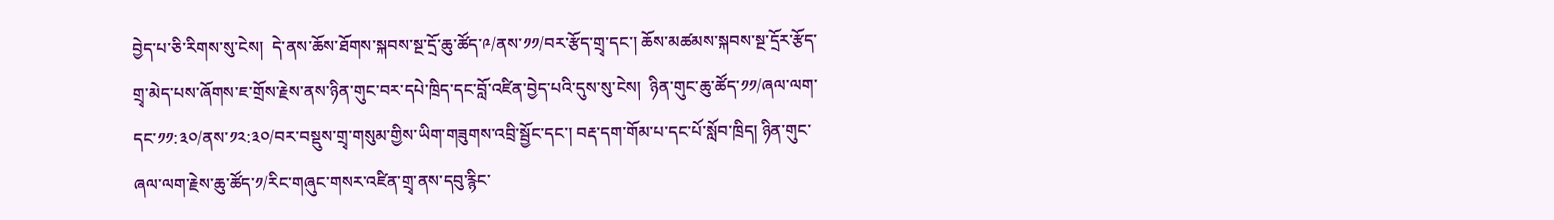བྱེད་པ་ཅི་རིགས་སུ་ངེས།  དེ་ནས་ཆོས་ཐོགས་སྐབས་སྔ་དྲོ་ཆུ་ཚོད་༩/ནས་༡༡/བར་རྩོད་གྲྭ་དང་། ཆོས་མཚམས་སྐབས་སྔ་དྲོར་རྩོད་གྲྭ་མེད་པས་ཞོགས་ཇ་གྲོས་རྗེས་ནས་ཉིན་གུང་བར་དཔེ་ཁྲིད་དང་བློ་འཛིན་བྱེད་པའི་དུས་སུ་ངེས།  ཉིན་གུང་ཆུ་ཚོད་༡༡/ཞལ་ལག་དང་༡༡:༣༠/ནས་༡༢:༣༠/བར་བསྡུས་གྲྭ་གསུམ་གྱིས་ཡིག་གཟུགས་འབྲི་སྦྱོང་དང་། བརྡ་དག་གོམ་པ་དང་པོ་སློབ་ཁྲིད། ཉིན་གུང་ཞལ་ལག་རྗེས་ཆུ་ཚོད་༡/རིང་གཞུང་གསར་འཛིན་གྲྭ་ནས་དབུ་རྙིང་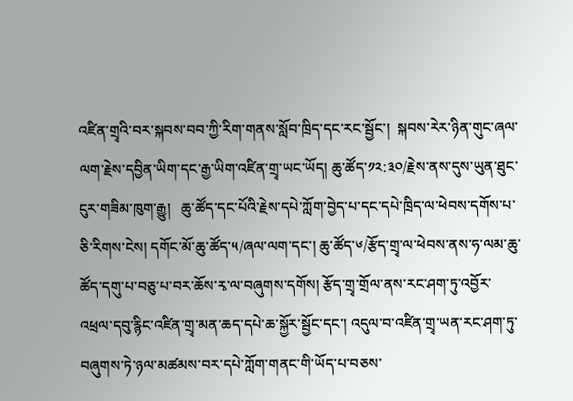འཛིན་གྲྭའི་བར་སྐབས་བབ་ཀྱི་རིག་གནས་སློབ་ཁྲིད་དང་རང་སྦྱོང་།  སྐབས་རེར་ཉིན་གུང་ཞལ་ལག་རྗེས་དབྱིན་ཡིག་དང་རྒྱ་ཡིག་འཛིན་གྲྭ་ཡང་ཡོད། ཆུ་ཚོད་༡༢:༣༠/རྗེས་ནས་དུས་ཡུན་ཐུང་ངུར་གཟིམ་ཁུག་རྒྱུ།   ཆུ་ཚོད་དང་པོའི་རྗེས་དཔེ་ཀློག་བྱེད་པ་དང་དཔེ་ཁྲིད་ལ་ཕེབས་དགོས་པ་ཅི་རིགས་ངེས། དགོང་མོ་ཆུ་ཚོད་༥/ཞལ་ལག་དང་། ཆུ་ཚོད་༦/རྩོད་གྲྭ་ལ་ཕེབས་ནས་ཧ་ལམ་ཆུ་ཚོད་དགུ་པ་བཅུ་པ་བར་ཆོས་རྭ་ལ་བཞུགས་དགོས། རྩོད་གྲྭ་གྲོལ་ནས་རང་ཤག་ཏུ་འབྱོར་འཕྲལ་དབུ་རྙིང་འཛིན་གྲྭ་མན་ཆད་དཔེ་ཆ་སྐྱོར་སྦྱོང་དང་། འདུལ་བ་འཛིན་གྲྭ་ཡན་རང་ཤག་ཏུ་བཞུགས་ཏེ་ཉལ་མཚམས་བར་དཔེ་ཀློག་གནང་གི་ཡོད་པ་བཅས་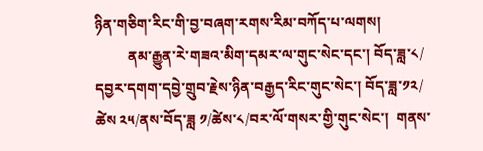ཉིན་གཅིག་རིང་གི་བྱ་བཞག་རགས་རིམ་བཀོད་པ་ལགས།
         ནམ་རྒྱུན་རེ་གཟའ་མིག་དམར་ལ་གུང་སེང་དང་། བོད་ཟླ་༨/ དབྱར་དགག་དབྱེ་གྲུབ་རྗེས་ཉིན་བརྒྱད་རིང་གུང་སེང་། བོད་ཟླ་༡༢/ ཚེས ༢༥/ནས་བོད་ཟླ ༡/ཚེས་༨/བར་ལོ་གསར་གྱི་གུང་སེང་།  གནས་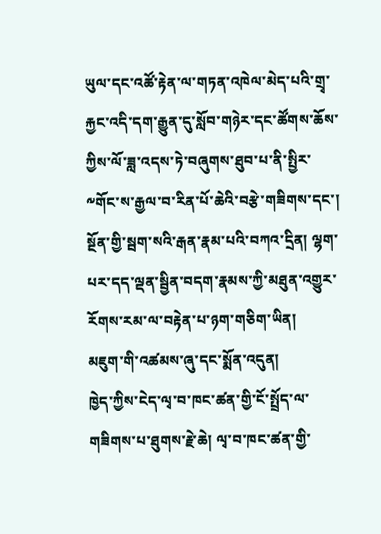ཡུལ་དང་འཚོ་རྟེན་ལ་གཏན་འཁེལ་མེད་པའི་གྲྭ་རྐྱང་འདི་དག་རྒྱུན་དུ་སློབ་གཉེར་དང་ཚོགས་ཆོས་ཀྱིས་ལོ་ཟླ་འདས་ཏེ་བཞུགས་ཐུབ་པ་ནི་སྤྱིར་༸གོང་ས་རྒྱལ་བ་རིན་པོ་ཆེའི་བརྩེ་གཟིགས་དང་། སྔོན་གྱི་སྦག་སའི་རྒན་རྣམ་པའི་བཀའ་དྲིན། ལྷག་པར་དད་ལྡན་སྦྱིན་བདག་རྣམས་ཀྱི་མཐུན་འགྱུར་རོགས་རམ་ལ་བརྟེན་པ་ཉག་གཅིག་ཡིན།
མཇུག་གི་འཚམས་ཞུ་དང་སྨོན་འདུན།
ཁྱེད་ཀྱིས་ངེད་ལྭ་བ་ཁང་ཚན་གྱི་ངོ་སྤྲོད་ལ་གཟིགས་པ་ཐུགས་རྗེ་ཆེ། ལྭ་བ་ཁང་ཚན་གྱི་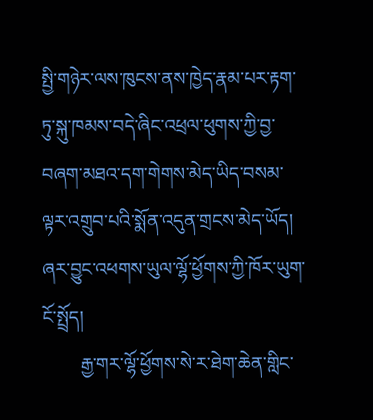སྤྱི་གཉེར་ལས་ཁུངས་ནས་ཁྱེད་རྣམ་པར་རྟག་ཏུ་སྐུ་ཁམས་བདེ་ཞིང་འཕྲལ་ཕུགས་ཀྱི་བྱ་བཞག་མཐའ་དག་གེགས་མེད་ཡིད་བསམ་ལྟར་འགྲུབ་པའི་སྨོན་འདུན་གྲངས་མེད་ཡོད།
ཞར་བྱུང་འཕགས་ཡུལ་ལྷོ་ཕྱོགས་ཀྱི་ཁོར་ཡུག་ངོ་སྤྲོད།
        རྒྱ་གར་ལྷོ་ཕྱོགས་སེ་ར་ཐེག་ཆེན་གླིང་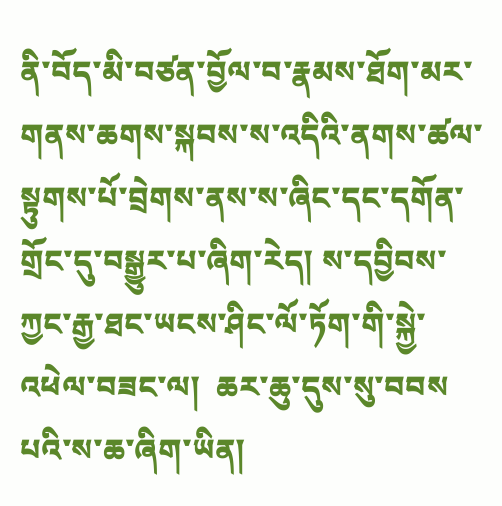ནི་བོད་མི་བཙན་བྱོལ་བ་རྣམས་ཐོག་མར་གནས་ཆགས་སྐབས་ས་འདིའི་ནགས་ཚལ་སྟུགས་པོ་བྲེགས་ནས་ས་ཞིང་དང་དགོན་གྲོང་དུ་བསྒྱུར་པ་ཞིག་རེད། ས་དབྱིབས་ཀྱང་རྒྱ་ཐང་ཡངས་ཤིང་ལོ་ཏོག་གི་སྐྱེ་འཕེལ་བཟང་ལ།  ཆར་ཆུ་དུས་སུ་བབས པའི་ས་ཆ་ཞིག་ཡིན།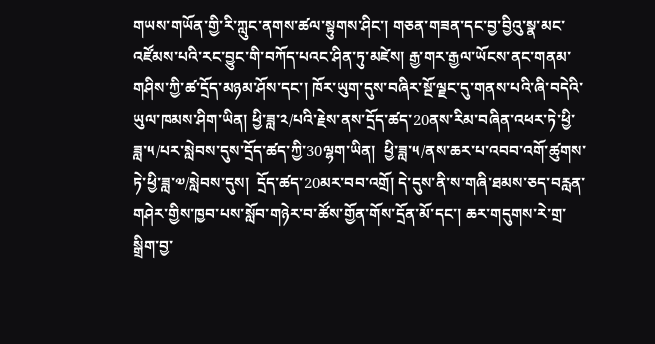གཡས་གཡོན་གྱི་རི་ཀླུང་ནགས་ཚལ་སྟུགས་ཤིང་། གཅན་གཟན་དང་བྱ་བྱིའུ་སྣ་མང་འཛོམས་པའི་རང་བྱུང་གི་བཀོད་པའང་ཤིན་ཏུ་མཛེས། རྒྱ་གར་རྒྱལ་ཡོངས་ནང་གནམ་གཤིས་ཀྱི་ཚ་དྲོད་མཉམ་ཤོས་དང་། ཁོར་ཡུག་དུས་བཞིར་སྔོ་ལྗང་དུ་གནས་པའི་ཞི་བདེའི་ཡུལ་ཁམས་ཤིག་ཡིན། ཕྱི་ཟླ་༢/པའི་རྗེས་ནས་དྲོད་ཚད་20ནས་རིམ་བཞིན་འཕར་ཏེ་ཕྱི་ཟླ་༥/པར་སླེབས་དུས་དྲོད་ཚད་ཀྱི་30ལྷག་ཡིན།  ཕྱི་ཟླ་༥/ནས་ཆར་པ་འབབ་འགོ་ཚུགས་ཏེ་ཕྱི་ཟླ་༧/སླེབས་དུས།  དྲོད་ཚད་20མར་བབ་འགྲོ། དེ་དུས་ནི་ས་གཞི་ཐམས་ཅད་བརླན་གཤེར་གྱིས་ཁྱབ་པས་སློབ་གཉེར་བ་ཚོས་གྱོན་གོས་དྲོན་མོ་དང་། ཆར་གདུགས་རེ་གྲ་སྒྲིག་བྱ་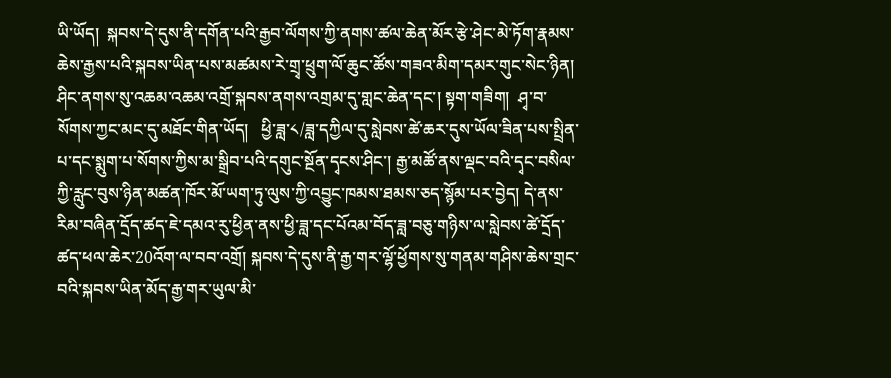ཡི་ཡོད།  སྐབས་དེ་དུས་ནི་དགོན་པའི་རྒྱབ་ལོགས་ཀྱི་ནགས་ཚལ་ཆེན་མོར་རྩེ་ཤེང་མེ་ཏོག་རྣམས་ཆེས་རྒྱས་པའི་སྐབས་ཡིན་པས་མཚམས་རེ་གྲྭ་ཕྲུག་ལོ་ཆུང་ཚོས་གཟའ་མིག་དམར་གུང་སེང་ཉིན།  ཤིང་ནགས་སུ་འཆམ་འཆམ་འགྲོ་སྐབས་ནགས་འགྲམ་དུ་གླང་ཆེན་དང་། སྟག་གཟིག།  ཤྭ་བ་སོགས་ཀྱང་མང་དུ་མཐོང་གིན་ཡོད།   ཕྱི་ཟླ་༨/ཟླ་དཀྱིལ་དུ་སླེབས་ཚེ་ཆར་དུས་ཡོལ་ཟིན་པས་སྤྲིན་པ་དང་སྨུག་པ་སོགས་ཀྱིས་མ་སྒྲིབ་པའི་དགུང་སྔོན་དྭངས་ཤིང་། རྒྱ་མཚོ་ནས་ལྡང་བའི་དྭང་བསིལ་ཀྱི་རླུང་བུས་ཉིན་མཚན་ཁོར་མོ་ཡག་ཏུ་ལུས་ཀྱི་འབྱུང་ཁམས་ཐམས་ཅད་སྙོམ་པར་བྱེད། དེ་ནས་རིམ་བཞིན་དྲོད་ཚད་ཇེ་དམའ་རུ་ཕྱིན་ནས་ཕྱི་ཟླ་དང་པོའམ་བོད་ཟླ་བཅུ་གཉིས་ལ་སླེབས་ཚེ་དྲོད་ཚད་ཕལ་ཆེར་20འོག་ལ་བབ་འགྲོ། སྐབས་དེ་དུས་ནི་རྒྱ་གར་ལྷོ་ཕྱོགས་སུ་གནམ་གཤིས་ཆེས་གྲང་བའི་སྐབས་ཡིན་མོད་རྒྱ་གར་ཡུལ་མི་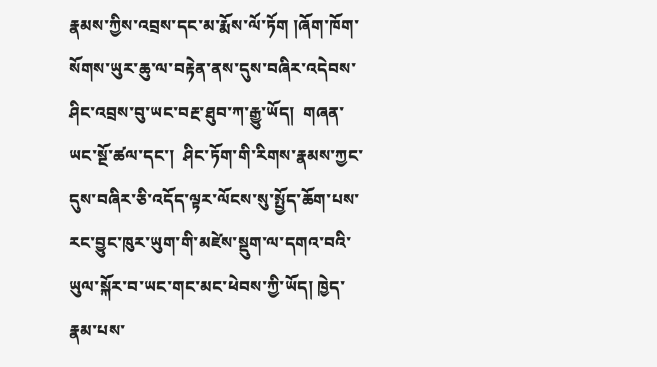རྣམས་ཀྱིས་འབྲས་དང་མ་རྨོས་ལོ་ཏོག །ཞོག་ཁོག་སོགས་ཡུར་ཆུ་ལ་བརྟེན་ནས་དུས་བཞིར་འདེབས་ཤིང་འབྲས་བུ་ཡང་བརྔ་ཐུབ་ཀ་རྒྱུ་ཡོད།  གཞན་ཡང་སྔོ་ཚལ་དང་།  ཤིང་ཏོག་གི་རིགས་རྣམས་ཀྱང་དུས་བཞིར་ཅི་འདོད་ལྟར་ལོངས་སུ་སྤྱོད་ཆོག་པས་རང་བྱུང་ཁུར་ཡུག་གི་མཛེས་སྡུག་ལ་དགའ་བའི་ཡུལ་སྐོར་བ་ཡང་གང་མང་ཕེབས་ཀྱི་ཡོད། ཁྱེད་རྣམ་པས་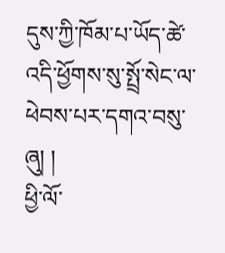དུས་ཀྱི་ཁོམ་པ་ཡོད་ཚེ་འདི་ཕྱོགས་སུ་སྤྲོ་སེང་ལ་ཕེབས་པར་དགའ་བསུ་ཞུ། །
ཕྱི་ལོ་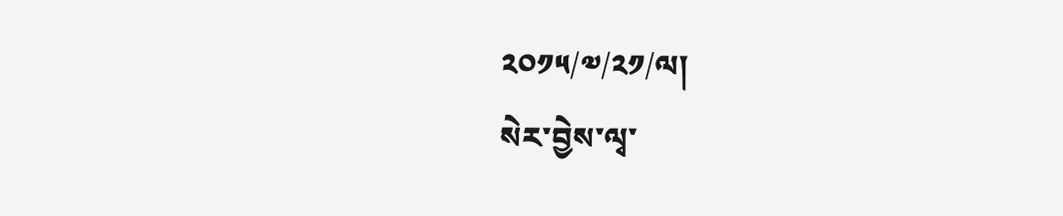༢༠༡༥/༧/༢༡/ལ།
སེར་བྱེས་ལྭ་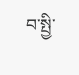བ་སྤྱི་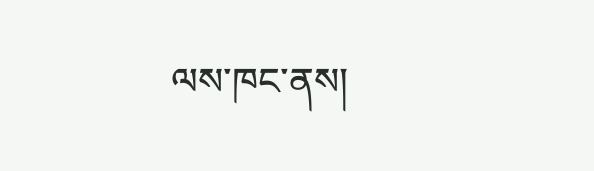ལས་ཁང་ནས།